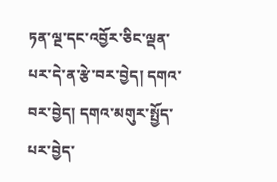ཏན་ལྔ་དང་འབྱོར་ཅིང་ལྡན་པར་དེ་ན་རྩེ་བར་བྱེད། དགའ་བར་བྱེད། དགའ་མགུར་སྤྱོད་པར་བྱེད་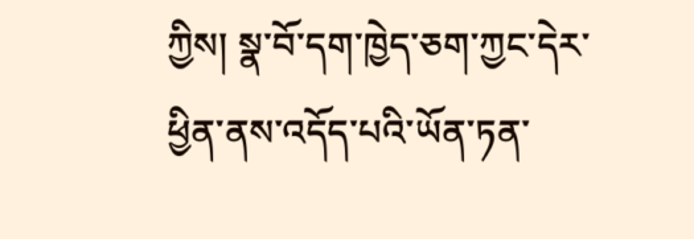ཀྱིས། སྣ་བོ་དག་ཁྱེད་ཅག་ཀྱང་དེར་ཕྱིན་ནས་འདོད་པའི་ཡོན་ཏན་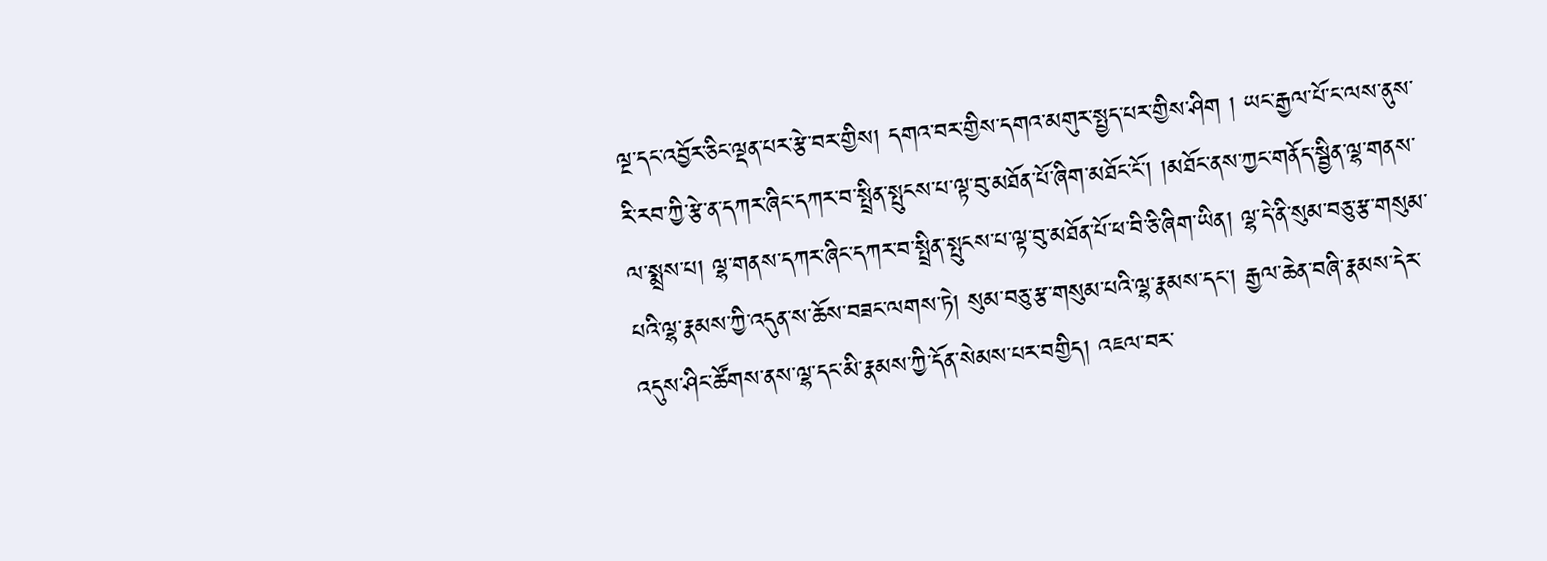ལྔ་དང་འབྱོར་ཅིང་ལྡན་པར་རྩེ་བར་གྱིས། དགའ་བར་གྱིས་དགའ་མགུར་སྤྱད་པར་གྱིས་ཤིག ། ཡང་རྒྱལ་པོ་ང་ལས་ནུས་རི་རབ་ཀྱི་རྩེ་ན་དཀར་ཞིང་དཀར་བ་སྤྲིན་སྤུངས་པ་ལྟ་བུ་མཐོན་པོ་ཞིག་མཐོང་ངོ་། །མཐོང་ནས་ཀྱང་གནོད་སྦྱིན་ལྷ་གནས་ལ་སྨྲས་པ། ལྷ་གནས་དཀར་ཞིང་དཀར་བ་སྤྲིན་སྤུངས་པ་ལྟ་བུ་མཐོན་པོ་ཕ་བི་ཅི་ཞིག་ཡིན། ལྷ་དེ་ནི་སུམ་བཅུ་རྩ་གསུམ་པའི་ལྷ་རྣམས་ཀྱི་འདུན་ས་ཆོས་བཟང་ལགས་ཏེ། སུམ་བཅུ་རྩ་གསུམ་པའི་ལྷ་རྣམས་དང་། རྒྱལ་ཆེན་བཞི་རྣམས་དེར་འདུས་ཤིང་ཚོགས་ནས་ལྷ་དང་མི་རྣམས་ཀྱི་དོན་སེམས་པར་བགྱིད། འཇལ་བར་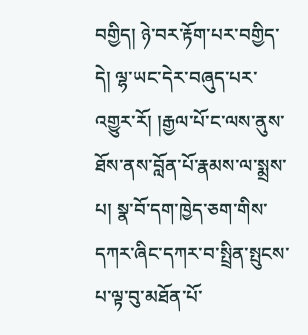བགྱིད། ཉེ་བར་རྟོག་པར་བགྱིད་དེ། ལྷ་ཡང་དེར་བཞུད་པར་འགྱུར་རོ། །རྒྱལ་པོ་ང་ལས་ནུས་ཐོས་ནས་བློན་པོ་རྣམས་ལ་སྨྲས་པ། སྣ་བོ་དག་ཁྱེད་ཅག་གིས་དཀར་ཞིང་དཀར་བ་སྤྲིན་སྤུངས་པ་ལྟ་བུ་མཐོན་པོ་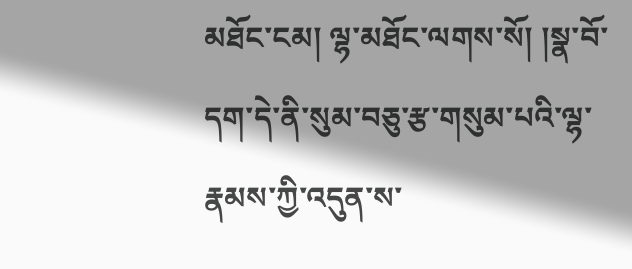མཐོང་ངམ། ལྷ་མཐོང་ལགས་སོ། །སྣ་བོ་དག་དེ་ནི་སུམ་བཅུ་རྩ་གསུམ་པའི་ལྷ་རྣམས་ཀྱི་འདུན་ས་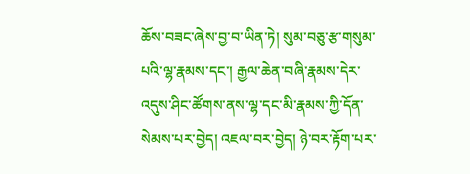ཆོས་བཟང་ཞེས་བྱ་བ་ཡིན་ཏེ། སུམ་བཅུ་རྩ་གསུམ་པའི་ལྷ་རྣམས་དང་། རྒྱལ་ཆེན་བཞི་རྣམས་དེར་འདུས་ཤིང་ཚོགས་ནས་ལྷ་དང་མི་རྣམས་ཀྱི་དོན་སེམས་པར་བྱེད། འཇལ་བར་བྱེད། ཉེ་བར་རྟོག་པར་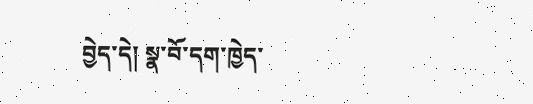བྱེད་དེ། སྣ་བོ་དག་ཁྱེད་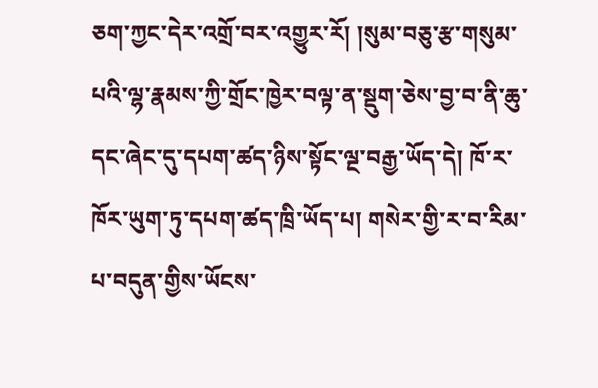ཅག་ཀྱང་དེར་འགྲོ་བར་འགྱུར་རོ། །སུམ་བཅུ་རྩ་གསུམ་པའི་ལྷ་རྣམས་ཀྱི་གྲོང་ཁྱེར་བལྟ་ན་སྡུག་ཅེས་བྱ་བ་ནི་ཆུ་དང་ཞེང་དུ་དཔག་ཚད་ཉིས་སྟོང་ལྔ་བརྒྱ་ཡོད་དེ། ཁོ་ར་ཁོར་ཡུག་ཏུ་དཔག་ཚད་ཁྲི་ཡོད་པ། གསེར་གྱི་ར་བ་རིམ་པ་བདུན་གྱིས་ཡོངས་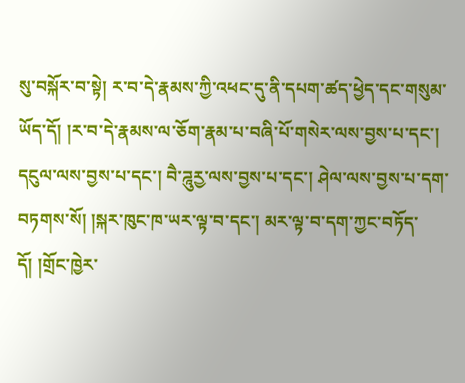སུ་བསྐོར་བ་སྟེ། ར་བ་དེ་རྣམས་ཀྱི་འཕང་དུ་ནི་དཔག་ཚད་ཕྱེད་དང་གསུམ་ཡོད་དོ། །ར་བ་དེ་རྣམས་ལ་ཅོག་རྣམ་པ་བཞི་པོ་གསེར་ལས་བྱས་པ་དང་། དངུལ་ལས་བྱས་པ་དང་། བཻ་ཌཱུརྱ་ལས་བྱས་པ་དང་། ཤེལ་ལས་བྱས་པ་དག་བཏགས་སོ། །སྐར་ཁུང་ཁ་ཡར་ལྟ་བ་དང་། མར་ལྟ་བ་དག་ཀྱང་བཏོད་དོ། །གྲོང་ཁྱེར་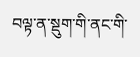བལྟ་ན་སྡུག་གི་ནང་གི་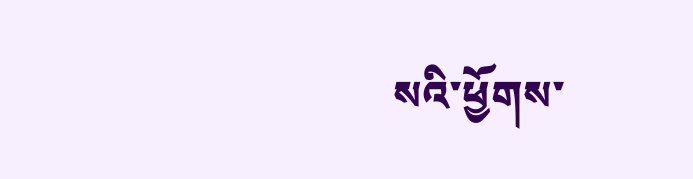སའི་ཕྱོགས་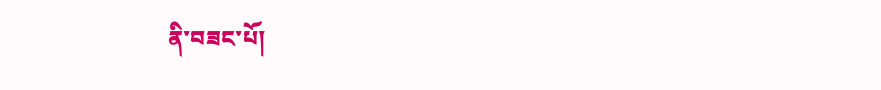ནི་བཟང་པོ།